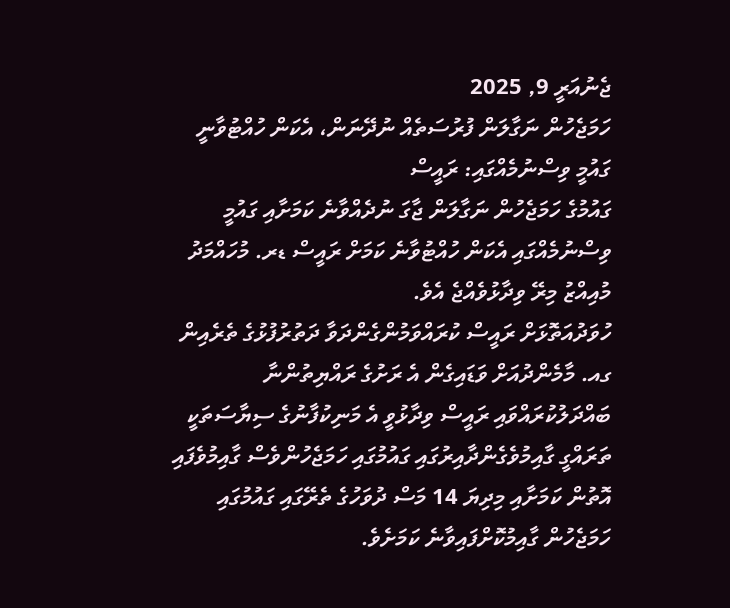ޖެނުއަރީ 9, 2025
ހަމަޖެހުން ނަގާލަން ފުރުސަތެއް ނުދޭނަން، އެކަން ހުއްޓުވާނީ ގައުމީ ވިސްނުމެއްގައި: ރައީސް
ގައުމުގެ ހަމަޖެހުން ނަގާލަން ޖާގަ ނުދެއްވާނެ ކަމަށާއި ގައުމީ ވިސްނުމެއްގައި އެކަން ހުއްޓުވާނެ ކަމަށް ރައީސް ޑރ. މުހައްމަދު މުއިއްޒު މިރޭ ވިދާޅުވެއްޖެ އެވެ.
ހުވަދުއަތޮޅަށް ރައީސް ކުރައްވަމުންގެންދަވާ ދަތުރުފުޅުގެ ތެރެއިން ގއ. މާމެންދުއަށް ވަޑައިގެން އެ ރަށުގެ ރައްޔިތުންނާ ބައްދަލުކުރައްވައި ރައީސް ވިދާޅުވީ އެ މަނިކުފާނުގެ ސިޔާސަތަކީ ތަރައްގީ ގާއިމުވެގެންދާއިރުގައި ގައުމުގައި ހަމަޖެހުންވެސް ގާއިމުވެފައި އޮތުން ކަމަށާއި މިދިޔަ 14 މަސް ދުވަހުގެ ތެރޭގައި ގައުމުގައި ހަމަޖެހުން ގާއިމުކޮށްފައިވާނެ ކަމަށެވެ.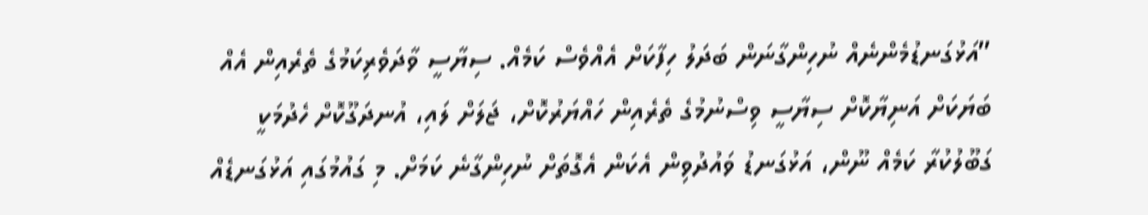”އަޅުގަނޑުމެންނެއް ނުހިންގާނަން ބަދަލު ހިފާކަށް އެއްވެސް ކަމެއް. ސިޔާސީ ވާދަވެރިކަމުގެ ތެރެއިން އެއް ބަޔަކަށް އަނިޔާކޮށް ސިޔާސީ ވިސްނުމުގެ ތެރެއިން ހައްޔަރުކޮށް، ޖަލަށް ލައި، އުނދަގޫކޮށް ހެދުމަކީ ގަބޫލުކުރާ ކަމެއް ނޫން، އަޅުގަނޑު ވައުދުވިން އެކަން އެގޮތަށް ނުހިންގާނެ ކަމަށް. މި ގައުމުގައި އަޅުގަނޑެއް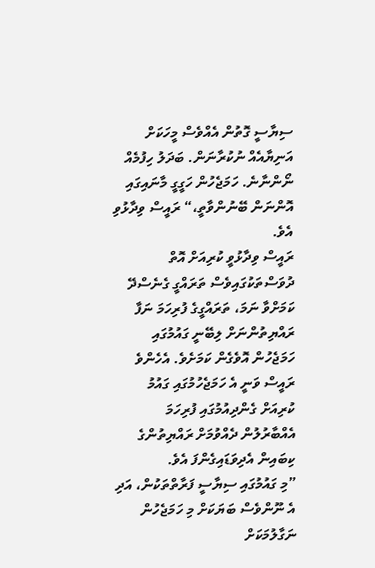ސިޔާސީ ގޮތުން އެއްވެސް މީހަކަށް އަނިޔާއެއް ނުކުރާނަން. ބަދަލު ހިފުމެއް ނޯންނާނެ. ހަމަޖެހުން ހަގީގީ މާނައިގައި އޮންނަން ބޭނުންވާތީ،“ ރައީސް ވިދާޅުވި އެވެ.
ރައީސް ވިދާޅުވީ ކުރިއަށް އޮތް ދުވަސްތަކުގައިވެސް ތަރައްގީ ގެނެސްދޭ ކަމަށްވާ ނަމަ، ތަރައްގީގެ ފުރިހަމަ ނަފާ ރައްޔިތުންނަށް ލިބޭނީ ގައުމުގައި ހަމަޖެހުން އޮވެގެން ކަމަށެވެ. އެހެންވެ ރައީސް ވަނީ އެ ހަމަޖެހުމުގައި ގައުމު ކުރިއަށް ގެންދިއުމުގައި ފުރިހަމަ އެއްބާރުލުން ދެއްވުމަށް ރައްޔިތުންގެ ކިބައިން އެދިވަޑައިގެންފަ އެވެ.
”މި ގައުމުގައި ސިޔާސީ ފަރާތްތަކުން، އަދި އެ ނޫންވެސް ބަޔަކަށް މި ހަމަޖެހުން ނަގާލުމަކަށް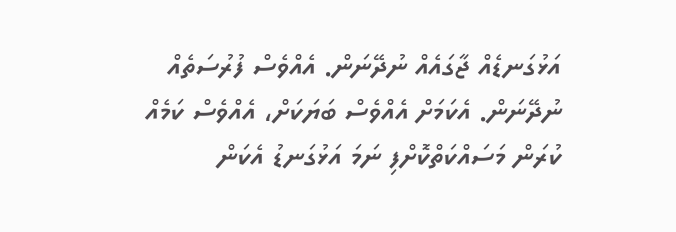އަޅުގަނޑެއް ޖާގައެއް ނުދޭނަން. އެއްވެސް ފުރުސަތެއް ނުދޭނަން. އެކަމަށް އެއްވެސް ބަޔަކަށް، އެއްވެސް ކަމެއް ކުރަން މަސައްކަތްކޮށްފި ނަމަ އަޅުގަނޑު އެކަން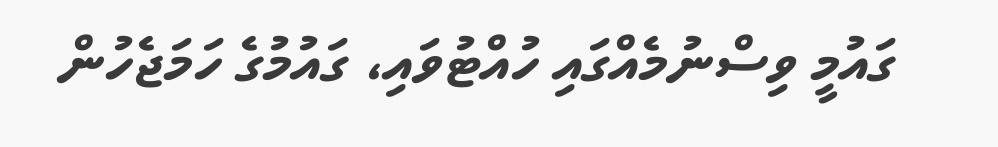ގައުމީ ވިސްނުމެއްގައި ހުއްޓުވައި، ގައުމުގެ ހަމަޖެހުން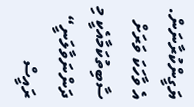ޔަގީންކުރާނަން. އެ ވާހަކަ ވަރަށް ސާބިތުކަމާއެކީ މި ދަންނަވާލަނީ“ ރައީސް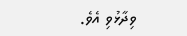ވިދާޅުވި އެވެ.